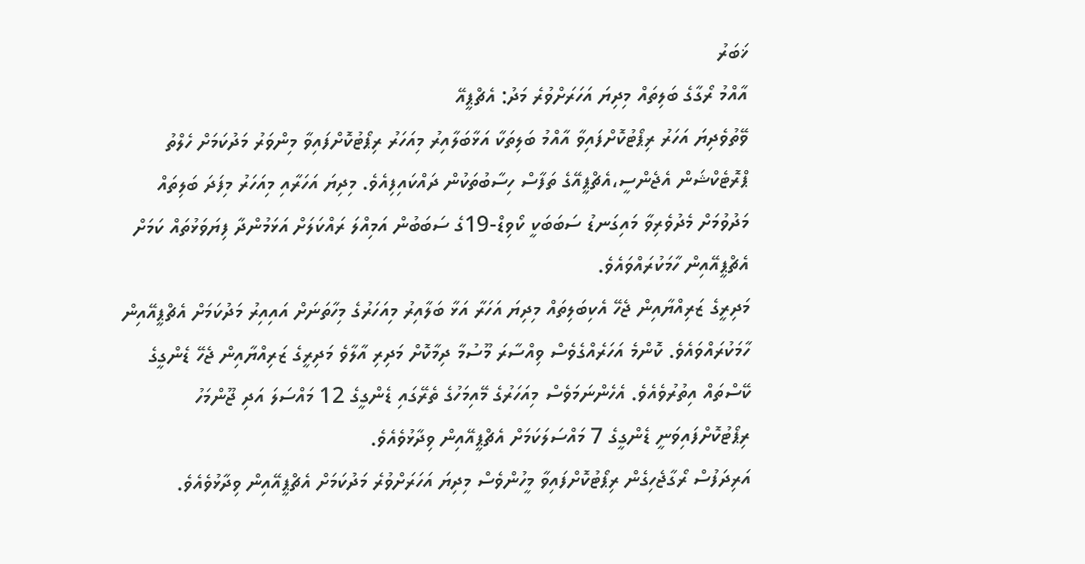ޚަބަރު
އާއްމު ރޯގާގެ ބަލިތައް މިދިޔަ އަހަރަށްވުރެ މަދު: އެޗްޕީއޭ
ވޭތުވެދިޔަ އަހަރު ރިޕޯޓުކޮށްފައިވާ އާއްމު ބަލިތަކާ އަޅާބަލާއިރު މިއަހަރު ރިޕޯޓުކޮށްފައިވާ މިންވަރު މަދުކަމަށް ހެލްތު ޕްރޮޓެކްޝަން އެޖެންސީ،އެޗްޕީއޭގެ ތަފާސް ހިސާބުތަކުން ދައްކައިފިއެވެ. މިދިޔަ އަހަރާއި މިއަހަރު މިފަދަ ބަލިތައް މަދުވުމަށް މެދުވެރިވާ މައިގަނޑު ސަބަބަކީ ކޯވިޑް-19ގެ ސަބަބުން އަމިއްލަ ރައްކަލަށް އަޅަމުންދާ ފިޔަވަޅުތައް ކަމަށް އެޗްޕީއޭއިން ހާމަކުރައްވައެވެ.
މަދިރީގެ ޒަރިއްޔާއިން ޖެހޭ އެކިބަލިތައް މިދިޔަ އަހަރާ އަޅާ ބަލާއިރު މިއަހަރުގެ މިހާތަނަށް އައިއިރު މަދުކަމަށް އެޗްޕީއޭއިން ހާމަކުރައްވައެވެ. ކޮންމެ އަހަރެއްގެވެސް ވިއްސާރަ މޫސުމާ ދިމާކޮށް މަދިރި އާލާވެ މަދިރީގެ ޒަރިއްޔާއިން ޖެހޭ ޑެންގީގެ ކޭސްތައް އިތުރުވެއެވެ. އެހެންނަމަވެސް މިއަހަރުގެ މޭއިމަހުގެ ތެރޭގައި ޑެންގީގެ 12 މައްސަލަ އަދި ޖޫންމަހު ރިޕޯޓުކޮށްފައިވަނީ ޑެންގީގެ 7 މައްސަލަކަމަށް އެޗްޕީއޭއިން ވިދާޅުވެއެވެ.
އަރިދަފުސް ރޯގާޖެހިގެން ރިޕޯޓުކޮށްފައިވާ މީހުންވެސް މިދިޔަ އަހަރަށްވުރެ މަދުކަމަށް އެޗްޕީއޭއިން ވިދާޅުވެއެވެ.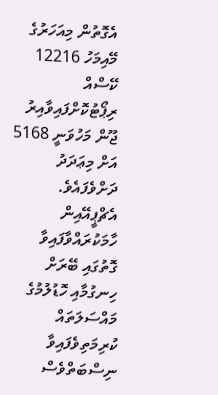އެގޮތުން މިއަހަރުގެ މޭއިމަހު 12216 ކޭސްއް ރިޕޯޓުކޮށްފައިވާއިރު ޖޫން މަހުވަނީ 5168 އަށް މިޢަދަދު ދަށްވެފައެވެ. އެޗްޕީއޭއިން ހާމަކުރައްވާފައިވާ ގޮތުގައި ބޭރަށް ހިނގުމާއި ހޮޑުލުމުގެ މައްސަލަތައް ކުރިމަތިވެފައިވާ ނިސްބަތްވެސް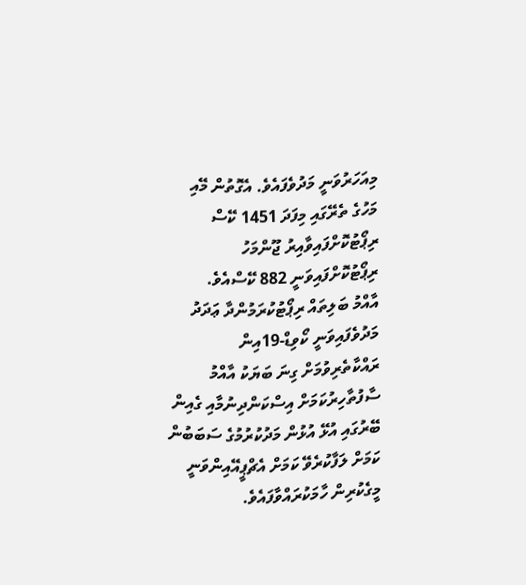މިއަހަރުވަނީ މަދުވެފައެވެ. އެގޮތުން މޭއި މަހުގެ ތެރޭގައި މިފަދަ 1451 ކޭސް ރިޕޯޓުކޮށްފައިވާއިރު ޖޫންމަހު ރިޕޯޓުކޮށްފައިވަނީ 882 ކޭސްއެވެ.
އާއްމު ބަލިތައް ރިޕޯޓުކުރަމުންދާ ޢަދަދު މަދުވެފައިވަނީ ކޯވިޑް-19އިން ރައްކާތެރިވުމަށް ގިނަ ބަޔަކު އާއްމު ސާފުތާހިރުކަމަށް އިސްކަންދިނުމާއި ގެއިން ބޭރުގައި އުޅޭ އުޅުން މަދުކުރުމުގެ ސަބަބުން ކަމަށް ލަފާކުރެވޭ ކަމަށް އެޗްޕީއޭއިންވަނީ މީގެކުރިން ހާމަކުރައްވާފައެވެ.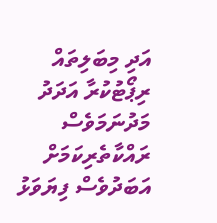އަދި މިބަލިތައް ރިޕޯޓުކުރާ އަދަދު މަދުނަމަވެސް ރައްކާތެރިކަމަށް އަބަދުވެސް ފިޔަވަޅު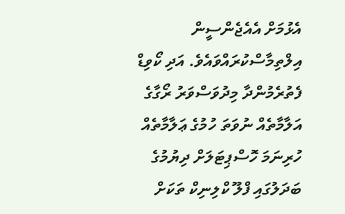އެޅުމަށް އެއެޖެންސީން އިލްތިމާސްކުރައްވައެވެ. އަދި ކޯވިޑް ފެތުރެމުންދާ މިދުވަސްވަރު ރޯގާގެ އަލާމާތެއް ނުވަތަ ހުމުގެ ޢަލާމާތެއް ހުރިނަމަ ހޮސްޕިޓަލަށް ދިޔުމުގެ ބަދަލުގައި ފްލޫ ކްލިނިކް ތަކަށް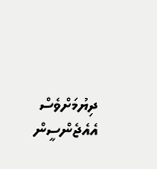ދިޔުމަށްވެސް އެއެޖެންސީން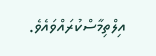އިލްތިމާސްކުރައްވައެވެ.